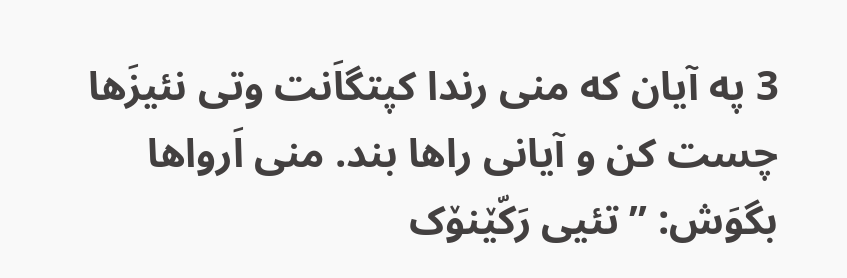3 په آیان که منی رندا کپتگاَنت وتی نئیزَها چست کن و آیانی راها بند. منی اَرواها بگوَش: ”تئیی رَکّێنۆک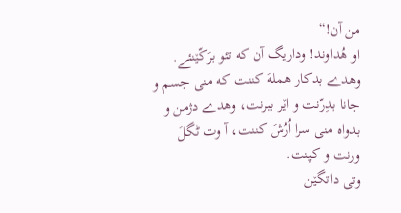من آن!“
او هُداوند! وداریگ آن که تئو برَکّێنئے.
وهدے بدکار هملهَ کننت که منی جسم و جانا بدِرّنت و اێر ببرنت، وهدے دژمن و بدواه منی سرا اُرُشَ کننت، آ وت ٹگلَ ورنت و کپنت.
وتی داتگێن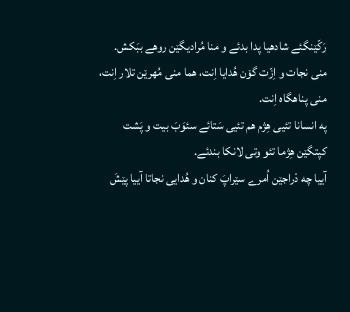رَکّێنگئے شادهیا پدا بدئے و منا مُرادیگێن روهے ببَکش.
منی نجات و اِزّت گۆن هُدایا اِنت، هما منی مُهرێن تلار اِنت، منی پناهگاه اِنت.
په انسانا تئیی هِژم هم تئیی سَتائے سئوَبَ بیت و پَشت کپتگێن هِژما تئو وتی لانکا بندئے.
آییا چه دْراجێن اُمرے سێراپَ کنان و هُدایی نجاتا آییا پێشَ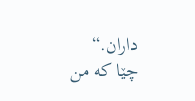داران.“
چێا که من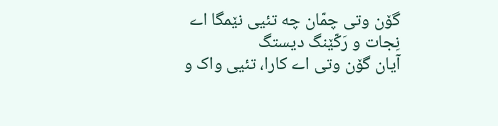گۆن وتی چمّان چه تئیی نێمگا اے نِجات و رَکّێنگ دیستگ
آیان گۆن وتی اے کارا، تئیی واک و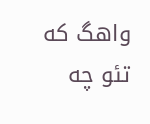واهگ که تئو چه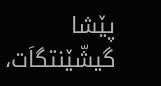پێشا گیشّێنتگاَت،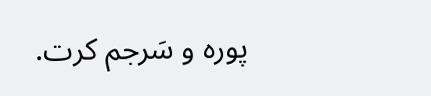پوره و سَرجم کرت.